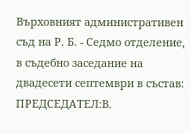Върховният административен съд на Р. Б. - Седмо отделение, в съдебно заседание на двадесети септември в състав: ПРЕДСЕДАТЕЛ:В.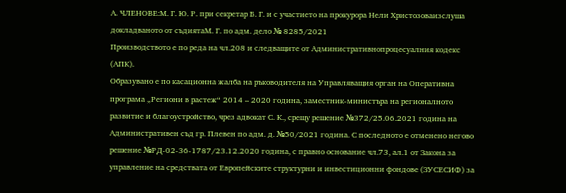А. ЧЛЕНОВЕ:М. Г. Ю. Р. при секретар Б. Г. и с участието на прокурора Нели Христозоваизслуша докладваното от съдиятаМ. Г. по адм. дело № 8285/2021
Производството е по реда на чл.208 и следващите от Административнопроцесуалния кодекс (АПК).
Образувано е по касационна жалба на ръководителя на Управляващия орган на Оперативна програма „Региони в растеж“ 2014 – 2020 година, заместник-министъра на регионалното развитие и благоустройство, чрез адвокат С. К., срещу решение №372/25.06.2021 година на Административен съд гр. Плевен по адм. д. №50/2021 година. С последното е отменено негово решение №РД-02-36-1787/23.12.2020 година, с правно основание чл.73, ал.1 от Закона за управление на средствата от Европейските структурни и инвестиционни фондове (ЗУСЕСИФ) за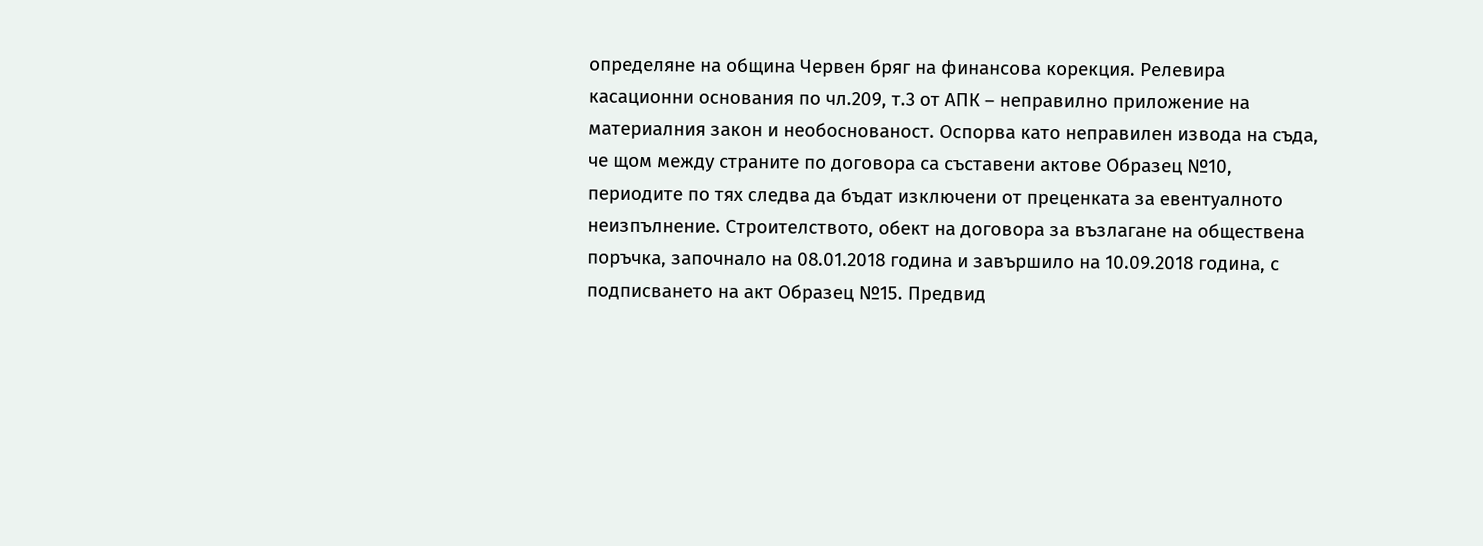определяне на община Червен бряг на финансова корекция. Релевира касационни основания по чл.209, т.3 от АПК – неправилно приложение на материалния закон и необоснованост. Оспорва като неправилен извода на съда, че щом между страните по договора са съставени актове Образец №10, периодите по тях следва да бъдат изключени от преценката за евентуалното неизпълнение. Строителството, обект на договора за възлагане на обществена поръчка, започнало на 08.01.2018 година и завършило на 10.09.2018 година, с подписването на акт Образец №15. Предвид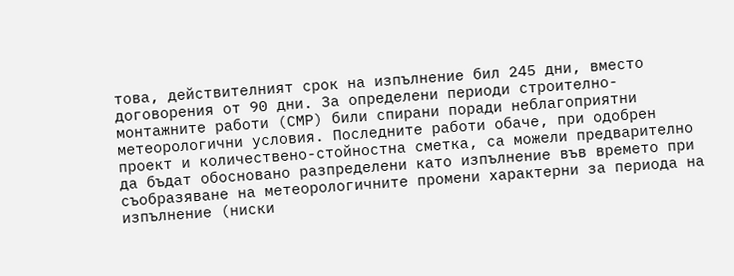това, действителният срок на изпълнение бил 245 дни, вместо договорения от 90 дни. За определени периоди строително-монтажните работи (СМР) били спирани поради неблагоприятни метеорологични условия. Последните работи обаче, при одобрен проект и количествено-стойностна сметка, са можели предварително да бъдат обосновано разпределени като изпълнение във времето при съобразяване на метеорологичните промени характерни за периода на изпълнение (ниски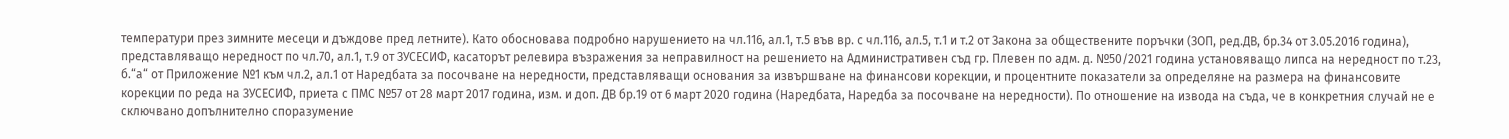температури през зимните месеци и дъждове пред летните). Като обосновава подробно нарушението на чл.116, ал.1, т.5 във вр. с чл.116, ал.5, т.1 и т.2 от Закона за обществените поръчки (ЗОП, ред.ДВ, бр.34 от 3.05.2016 година), представляващо нередност по чл.70, ал.1, т.9 от ЗУСЕСИФ, касаторът релевира възражения за неправилност на решението на Административен съд гр. Плевен по адм. д. №50/2021 година установяващо липса на нередност по т.23, б.“а“ от Приложение №1 към чл.2, ал.1 от Наредбата за посочване на нередности, представляващи основания за извършване на финансови корекции, и процентните показатели за определяне на размера на финансовите корекции по реда на ЗУСЕСИФ, приета с ПМС №57 от 28 март 2017 година, изм. и доп. ДВ бр.19 от 6 март 2020 година (Наредбата, Наредба за посочване на нередности). По отношение на извода на съда, че в конкретния случай не е сключвано допълнително споразумение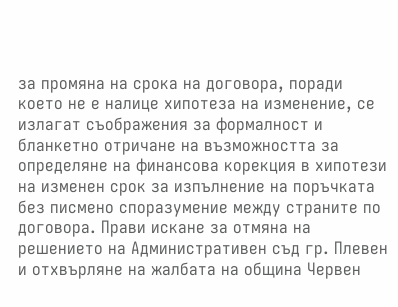за промяна на срока на договора, поради което не е налице хипотеза на изменение, се излагат съображения за формалност и бланкетно отричане на възможността за определяне на финансова корекция в хипотези на изменен срок за изпълнение на поръчката без писмено споразумение между страните по договора. Прави искане за отмяна на решението на Административен съд гр. Плевен и отхвърляне на жалбата на община Червен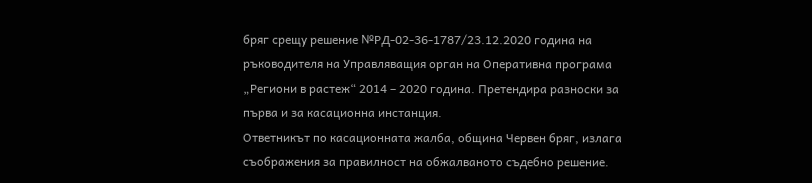бряг срещу решение №РД-02-36-1787/23.12.2020 година на ръководителя на Управляващия орган на Оперативна програма „Региони в растеж“ 2014 – 2020 година. Претендира разноски за първа и за касационна инстанция.
Ответникът по касационната жалба, община Червен бряг, излага съображения за правилност на обжалваното съдебно решение.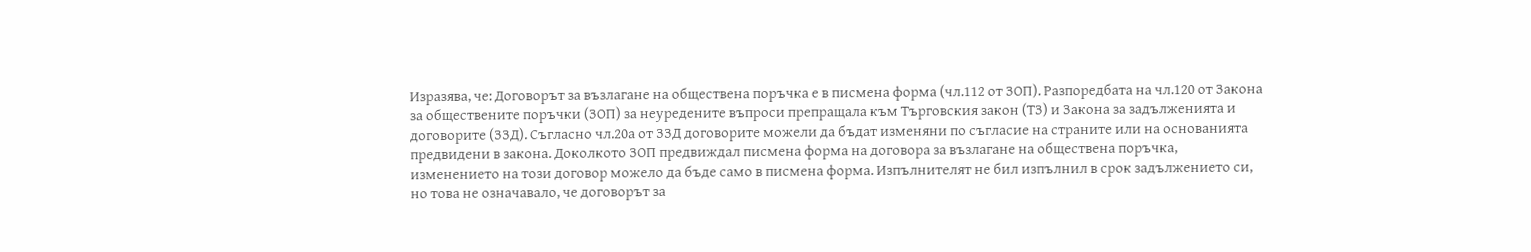Изразява, че: Договорът за възлагане на обществена поръчка е в писмена форма (чл.112 от ЗОП). Разпоредбата на чл.120 от Закона за обществените поръчки (ЗОП) за неуредените въпроси препращала към Търговския закон (ТЗ) и Закона за задълженията и договорите (ЗЗД). Съгласно чл.20а от ЗЗД договорите можели да бъдат изменяни по съгласие на страните или на основанията предвидени в закона. Доколкото ЗОП предвиждал писмена форма на договора за възлагане на обществена поръчка, изменението на този договор можело да бъде само в писмена форма. Изпълнителят не бил изпълнил в срок задължението си, но това не означавало, че договорът за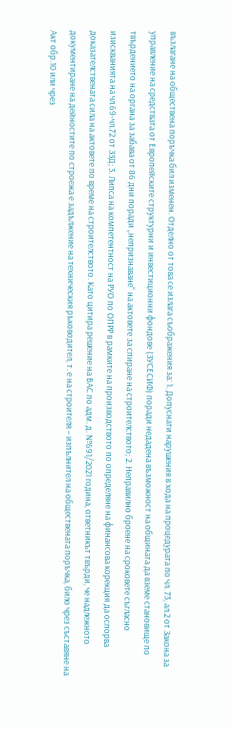възлагане на обществена поръчка бил изменен. Отделно от това се излага съображения за: 1. Допуснати нарушения в хода на процедурата по чл. 73, ал.2 от Закона за управление на средствата от Европейските структурни и инвестиционни фондове (ЗУСЕСИФ) поради недадена възможност на общината да вземе становище по твърдението на органа за забава от 86 дни поради „непризнаване“ на актовете за спиране на строителството; 2. Неправилно броене на сроковете съгласно изискванията на чл.69-чл.72 от ЗЗД; 3. Липса на компетентност на РУО по ОПРР в рамките на производството по определяне на финансова корекция да оспорва доказателствената сила на актовете по време на строителството. Като цитира решение на ВАС по адм. д. №691/2021 година, ответникът твърди, че надлежното документиране на дейностите по строежа е задължение на техническия ръководител, т. е на строителя – изпълнител на обществената поръчка, било чрез съставяне на Акт обр.10 или чрез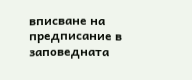вписване на предписание в заповедната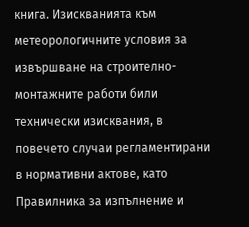книга. Изискванията към метеорологичните условия за извършване на строително-монтажните работи били технически изисквания, в повечето случаи регламентирани в нормативни актове, като Правилника за изпълнение и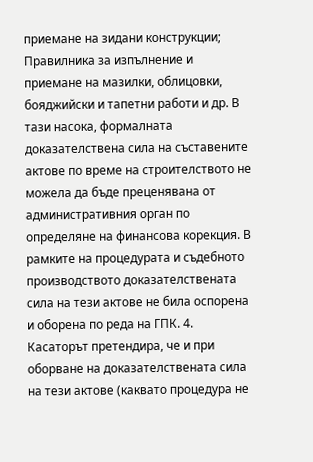приемане на зидани конструкции; Правилника за изпълнение и приемане на мазилки, облицовки, бояджийски и тапетни работи и др. В тази насока, формалната доказателствена сила на съставените актове по време на строителството не можела да бъде преценявана от административния орган по определяне на финансова корекция. В рамките на процедурата и съдебното производството доказателствената сила на тези актове не била оспорена и оборена по реда на ГПК. 4. Касаторът претендира, че и при оборване на доказателствената сила на тези актове (каквато процедура не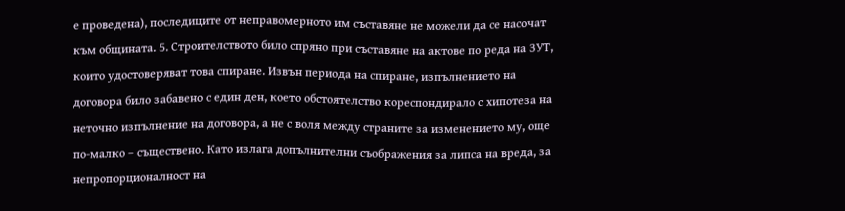е проведена), последиците от неправомерното им съставяне не можели да се насочат към общината. 5. Строителството било спряно при съставяне на актове по реда на ЗУТ, които удостоверяват това спиране. Извън периода на спиране, изпълнението на договора било забавено с един ден, което обстоятелство кореспондирало с хипотеза на неточно изпълнение на договора, а не с воля между страните за изменението му, още по-малко – съществено. Като излага допълнителни съображения за липса на вреда, за непропорционалност на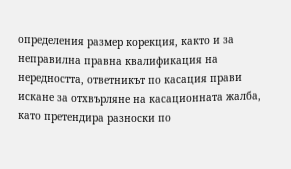определения размер корекция, както и за неправилна правна квалификация на нередността, ответникът по касация прави искане за отхвърляне на касационната жалба, като претендира разноски по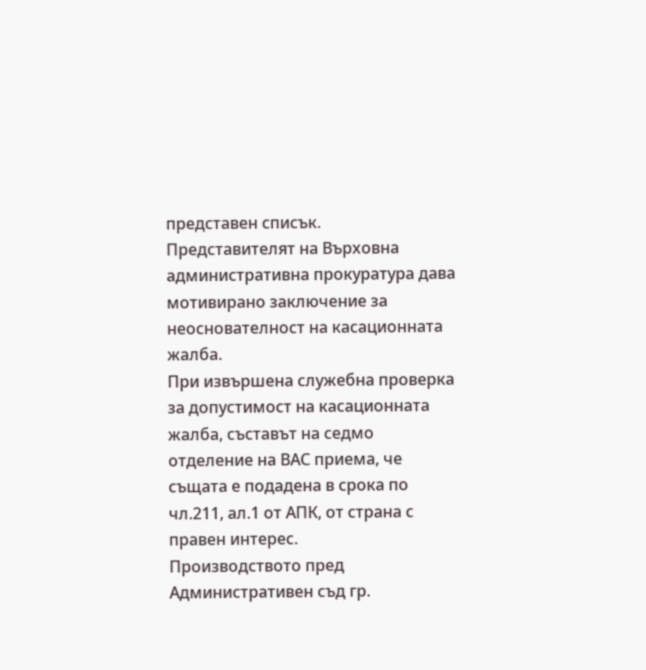представен списък.
Представителят на Върховна административна прокуратура дава мотивирано заключение за неоснователност на касационната жалба.
При извършена служебна проверка за допустимост на касационната жалба, съставът на седмо отделение на ВАС приема, че същата е подадена в срока по чл.211, ал.1 от АПК, от страна с правен интерес.
Производството пред Административен съд гр.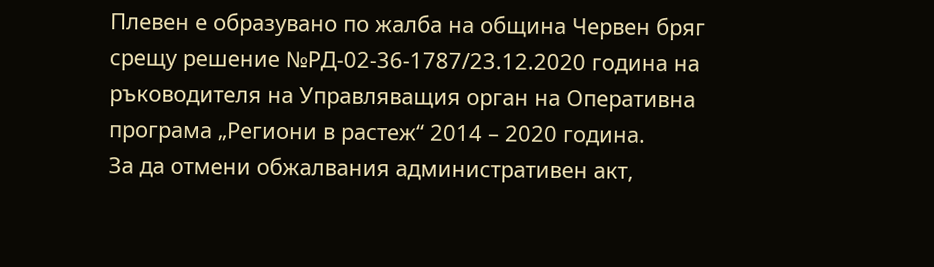Плевен е образувано по жалба на община Червен бряг срещу решение №РД-02-36-1787/23.12.2020 година на ръководителя на Управляващия орган на Оперативна програма „Региони в растеж“ 2014 – 2020 година.
За да отмени обжалвания административен акт,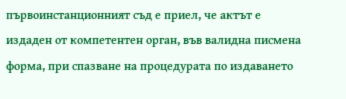първоинстанционният съд е приел, че актът е издаден от компетентен орган, във валидна писмена форма, при спазване на процедурата по издаването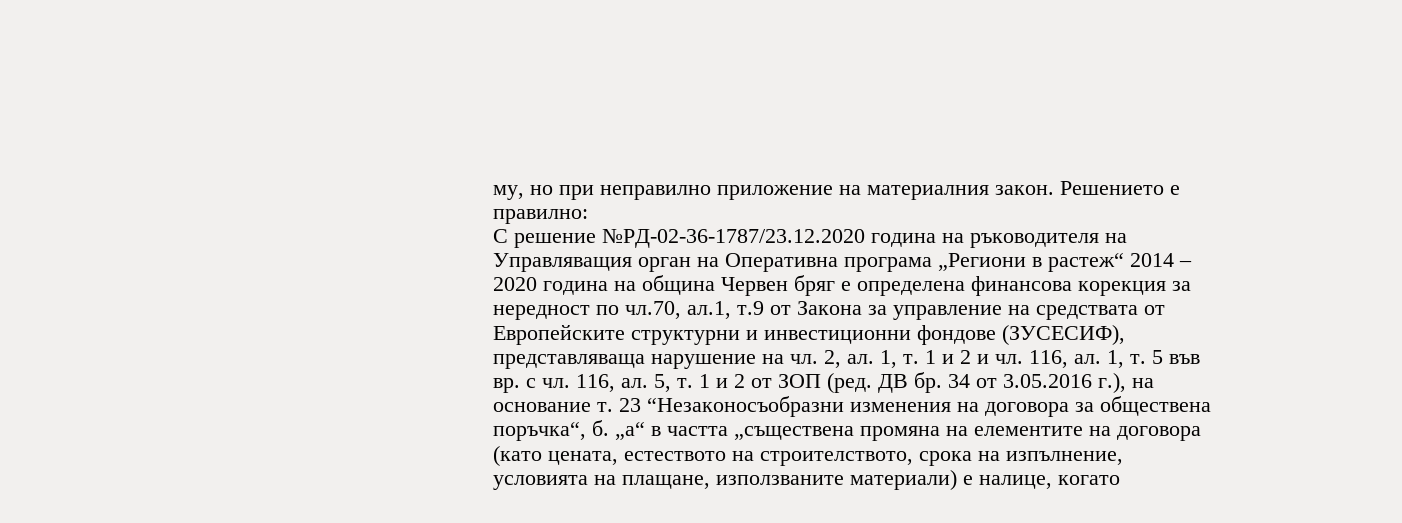му, но при неправилно приложение на материалния закон. Решението е правилно:
С решение №РД-02-36-1787/23.12.2020 година на ръководителя на Управляващия орган на Оперативна програма „Региони в растеж“ 2014 – 2020 година на община Червен бряг е определена финансова корекция за нередност по чл.70, ал.1, т.9 от Закона за управление на средствата от Европейските структурни и инвестиционни фондове (ЗУСЕСИФ), представляваща нарушение на чл. 2, ал. 1, т. 1 и 2 и чл. 116, ал. 1, т. 5 във вр. с чл. 116, ал. 5, т. 1 и 2 от ЗОП (ред. ДВ бр. 34 от 3.05.2016 г.), на основание т. 23 “Незаконосъобразни изменения на договора за обществена поръчка“, б. „а“ в частта „съществена промяна на елементите на договора (като цената, естеството на строителството, срока на изпълнение, условията на плащане, използваните материали) е налице, когато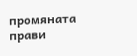промяната прави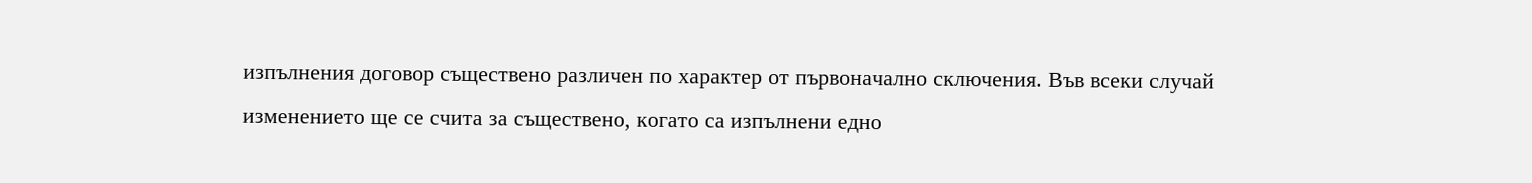изпълнения договор съществено различен по характер от първоначално сключения. Във всеки случай изменението ще се счита за съществено, когато са изпълнени едно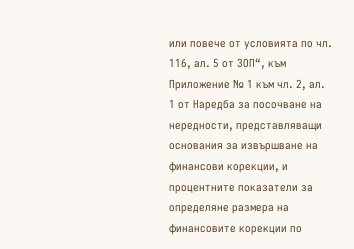или повече от условията по чл. 116, ал. 5 от ЗОП“, към Приложение № 1 към чл. 2, ал. 1 от Наредба за посочване на нередности, представляващи основания за извършване на финансови корекции, и процентните показатели за определяне размера на финансовите корекции по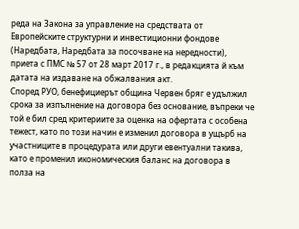реда на Закона за управление на средствата от Европейските структурни и инвестиционни фондове (Наредбата, Наредбата за посочване на нередности), приета с ПМС № 57 от 28 март 2017 г., в редакцията й към датата на издаване на обжалвания акт.
Според РУО, бенефициерът община Червен бряг е удължил срока за изпълнение на договора без основание, въпреки че той е бил сред критериите за оценка на офертата с особена тежест, като по този начин е изменил договора в ущърб на участниците в процедурата или други евентуални такива, като е променил икономическия баланс на договора в полза на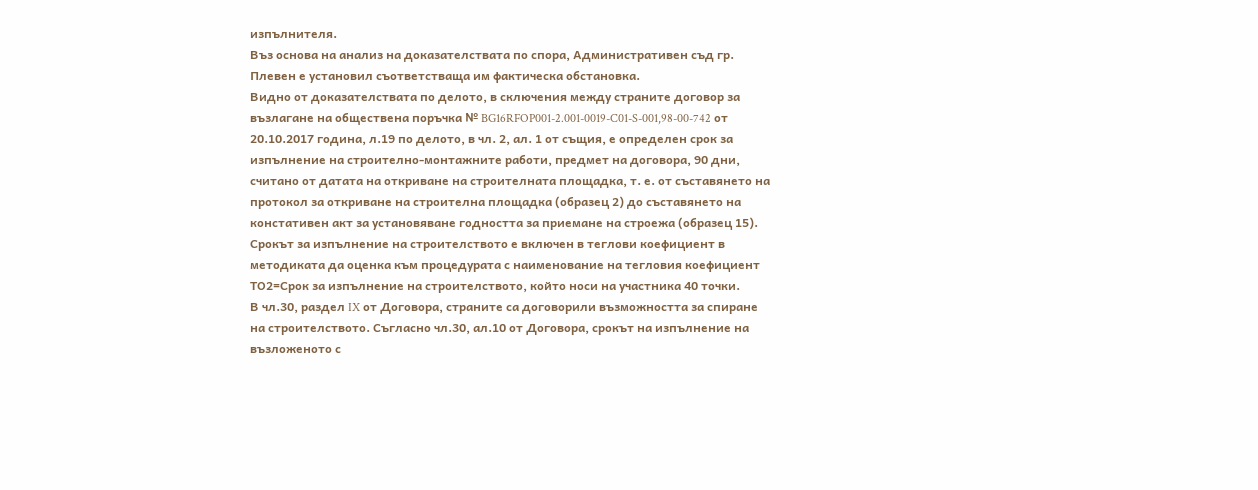изпълнителя.
Въз основа на анализ на доказателствата по спора, Административен съд гр. Плевен е установил съответстваща им фактическа обстановка.
Видно от доказателствата по делото, в сключения между страните договор за възлагане на обществена поръчка № BG16RFOP001-2.001-0019-C01-S-001,98-00-742 от 20.10.2017 година, л.19 по делото, в чл. 2, ал. 1 от същия, е определен срок за изпълнение на строително-монтажните работи, предмет на договора, 90 дни, считано от датата на откриване на строителната площадка, т. е. от съставянето на протокол за откриване на строителна площадка (образец 2) до съставянето на констативен акт за установяване годността за приемане на строежа (образец 15). Срокът за изпълнение на строителството е включен в теглови коефициент в методиката да оценка към процедурата с наименование на тегловия коефициент ТО2=Срок за изпълнение на строителството, който носи на участника 40 точки.
В чл.30, раздел IX от Договора, страните са договорили възможността за спиране на строителството. Съгласно чл.30, ал.10 от Договора, срокът на изпълнение на възложеното с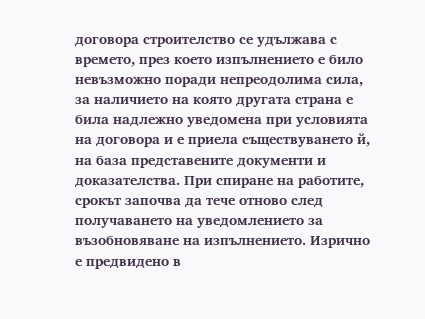договора строителство се удължава с времето, през което изпълнението е било невъзможно поради непреодолима сила, за наличието на която другата страна е била надлежно уведомена при условията на договора и е приела съществуването й, на база представените документи и доказателства. При спиране на работите, срокът започва да тече отново след получаването на уведомлението за възобновяване на изпълнението. Изрично е предвидено в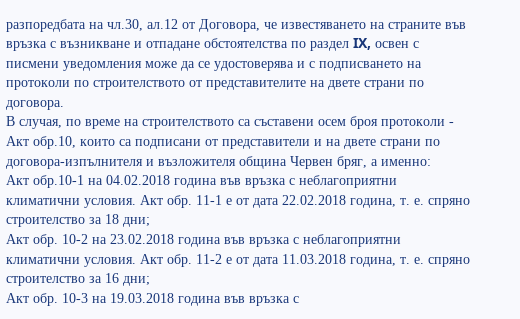разпоредбата на чл.30, ал.12 от Договора, че известяването на страните във връзка с възникване и отпадане обстоятелства по раздел IX, освен с писмени уведомления може да се удостоверява и с подписването на протоколи по строителството от представителите на двете страни по договора.
В случая, по време на строителството са съставени осем броя протоколи - Акт обр.10, които са подписани от представители и на двете страни по договора-изпълнителя и възложителя община Червен бряг, а именно:
Акт обр.10-1 на 04.02.2018 година във връзка с неблагоприятни климатични условия. Акт обр. 11-1 е от дата 22.02.2018 година, т. е. спряно строителство за 18 дни;
Акт обр. 10-2 на 23.02.2018 година във връзка с неблагоприятни климатични условия. Акт обр. 11-2 е от дата 11.03.2018 година, т. е. спряно строителство за 16 дни;
Акт обр. 10-3 на 19.03.2018 година във връзка с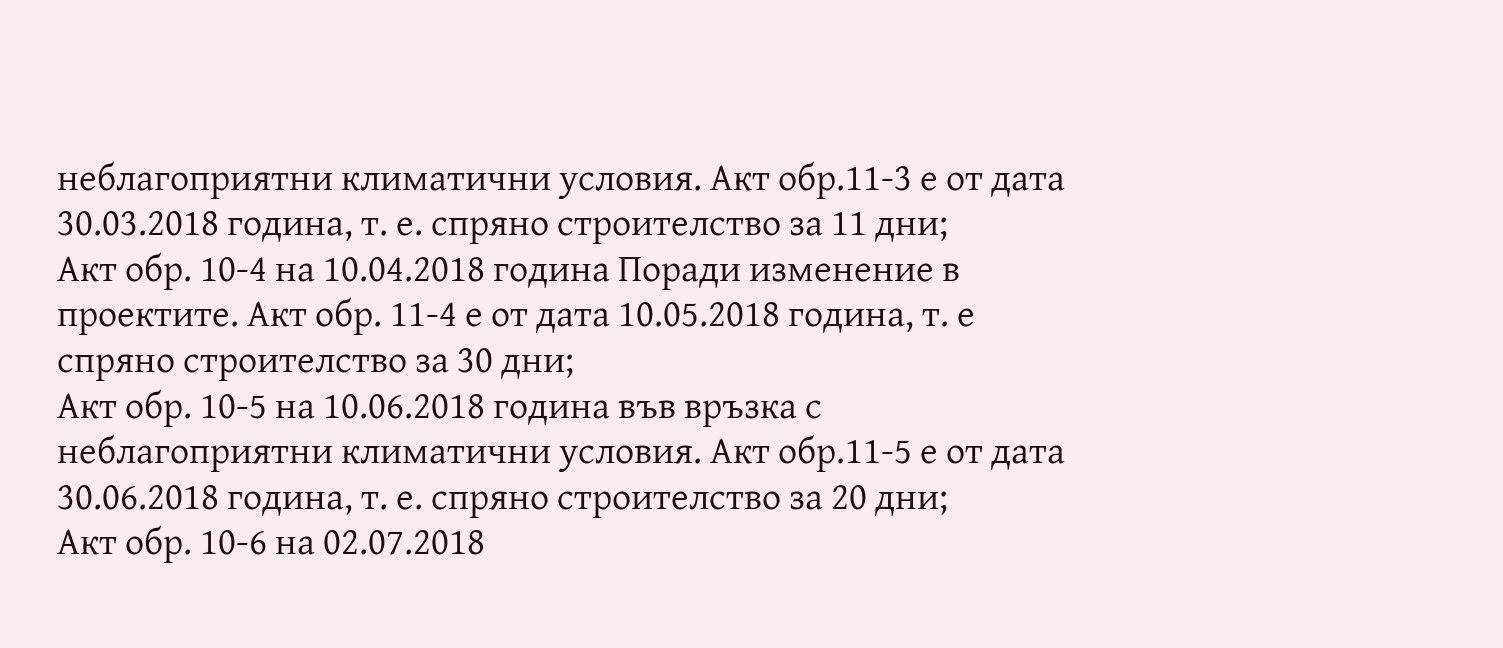неблагоприятни климатични условия. Акт обр.11-3 е от дата 30.03.2018 година, т. е. спряно строителство за 11 дни;
Акт обр. 10-4 на 10.04.2018 година Поради изменение в проектите. Акт обр. 11-4 е от дата 10.05.2018 година, т. е спряно строителство за 30 дни;
Акт обр. 10-5 на 10.06.2018 година във връзка с неблагоприятни климатични условия. Акт обр.11-5 е от дата 30.06.2018 година, т. е. спряно строителство за 20 дни;
Акт обр. 10-6 на 02.07.2018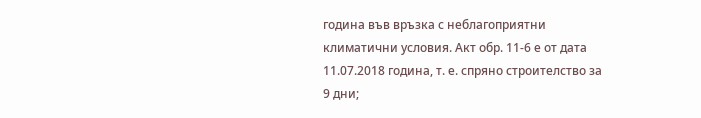година във връзка с неблагоприятни климатични условия. Акт обр. 11-6 е от дата 11.07.2018 година, т. е. спряно строителство за 9 дни;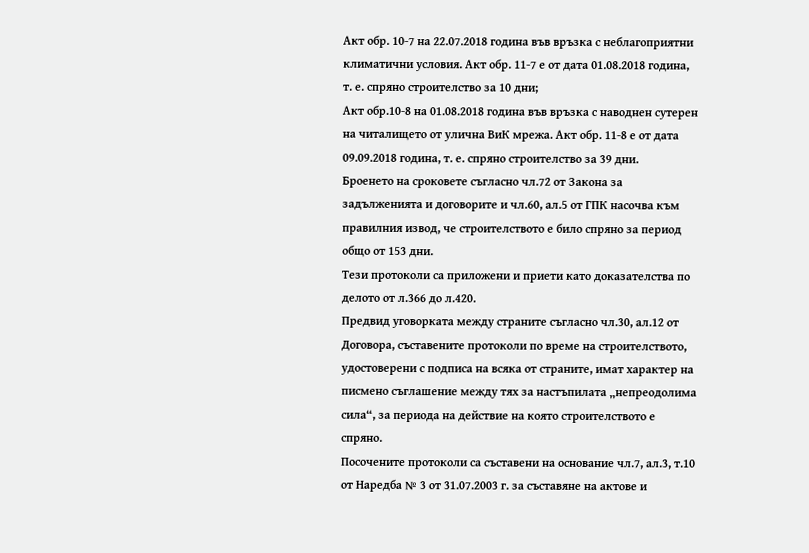Акт обр. 10-7 на 22.07.2018 година във връзка с неблагоприятни климатични условия. Акт обр. 11-7 е от дата 01.08.2018 година, т. е. спряно строителство за 10 дни;
Акт обр.10-8 на 01.08.2018 година във връзка с наводнен сутерен на читалището от улична ВиК мрежа. Акт обр. 11-8 е от дата 09.09.2018 година, т. е. спряно строителство за 39 дни.
Броенето на сроковете съгласно чл.72 от Закона за задълженията и договорите и чл.60, ал.5 от ГПК насочва към правилния извод, че строителството е било спряно за период общо от 153 дни.
Тези протоколи са приложени и приети като доказателства по делото от л.366 до л.420.
Предвид уговорката между страните съгласно чл.30, ал.12 от Договора, съставените протоколи по време на строителството, удостоверени с подписа на всяка от страните, имат характер на писмено съглашение между тях за настъпилата „непреодолима сила“, за периода на действие на която строителството е спряно.
Посочените протоколи са съставени на основание чл.7, ал.3, т.10 от Наредба № 3 от 31.07.2003 г. за съставяне на актове и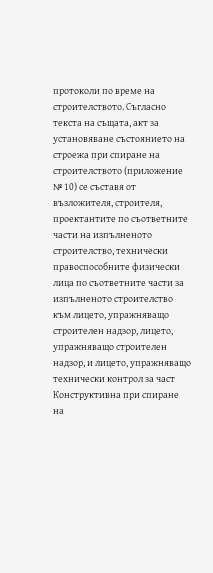протоколи по време на строителството. Съгласно текста на същата, акт за установяване състоянието на строежа при спиране на строителството (приложение № 10) се съставя от възложителя, строителя, проектантите по съответните части на изпълненото строителство, технически правоспособните физически лица по съответните части за изпълненото строителство към лицето, упражняващо строителен надзор, лицето, упражняващо строителен надзор, и лицето, упражняващо технически контрол за част Конструктивна при спиране на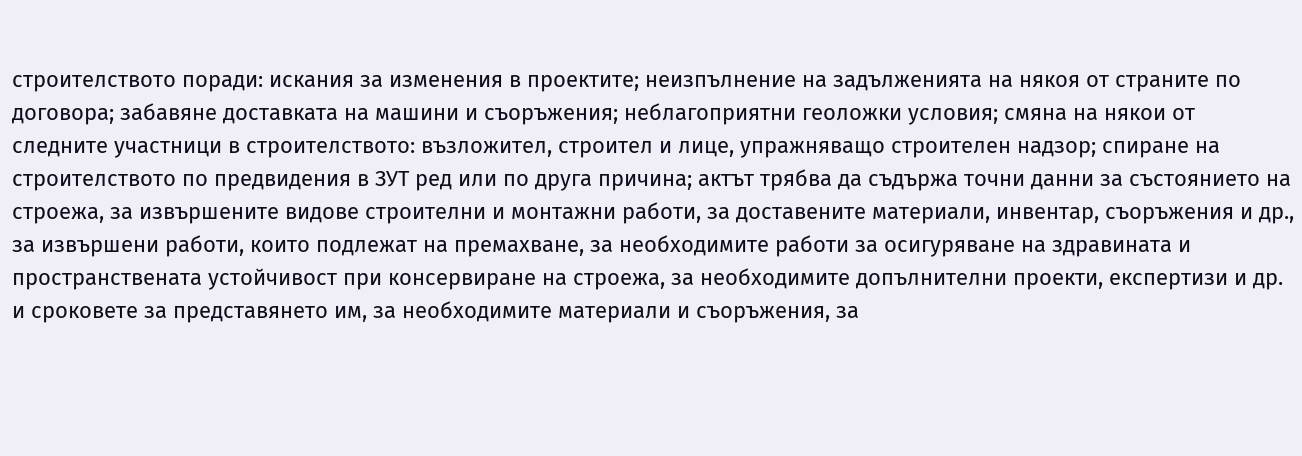строителството поради: искания за изменения в проектите; неизпълнение на задълженията на някоя от страните по договора; забавяне доставката на машини и съоръжения; неблагоприятни геоложки условия; смяна на някои от следните участници в строителството: възложител, строител и лице, упражняващо строителен надзор; спиране на строителството по предвидения в ЗУТ ред или по друга причина; актът трябва да съдържа точни данни за състоянието на строежа, за извършените видове строителни и монтажни работи, за доставените материали, инвентар, съоръжения и др., за извършени работи, които подлежат на премахване, за необходимите работи за осигуряване на здравината и пространствената устойчивост при консервиране на строежа, за необходимите допълнителни проекти, експертизи и др. и сроковете за представянето им, за необходимите материали и съоръжения, за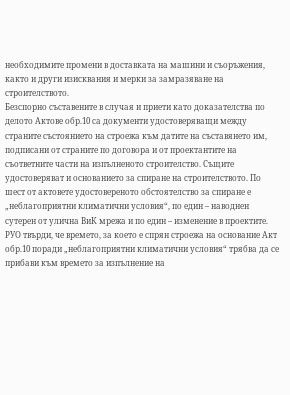необходимите промени в доставката на машини и съоръжения, както и други изисквания и мерки за замразяване на строителството.
Безспорно съставените в случая и приети като доказателства по делото Актове обр.10 са документи удостоверяващи между страните състоянието на строежа към датите на съставянето им, подписани от страните по договора и от проектантите на съответните части на изпълненото строителство. Същите удостоверяват и основанието за спиране на строителството. По шест от актовете удостовереното обстоятелство за спиране е „неблагоприятни климатични условия“, по един – наводнен сутерен от улична ВиК мрежа и по един – изменение в проектите.
РУО твърди, че времето, за което е спрян строежа на основание Акт обр.10 поради „неблагоприятни климатични условия“ трябва да се прибави към времето за изпълнение на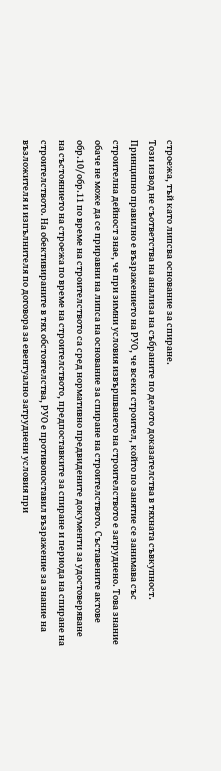строежа, тъй като липсва основание за спиране.
Този извод не съответства на анализа на събраните по делото доказателства в тяхната съвкупност.
Принципно правилно е възражението на РУО, че всеки строител, който по занятие се занимава със строителна дейност знае, че при зимни условия извършването на строителството е затруднено. Това знание обаче не може да се приравни на липса на основание за спиране на строителството. Съставените актове обр.10/обр.11 по време на строителството са сред нормативно предвидените документи за удостоверяване на състоянието на строежа по време на строителството, предпоставките за спиране и периода на спиране на строителството. На обективираните в тях обстоятелства, РУО е противопоставил възражение за знание на възложителя и изпълнителя по договора за евентуално затруднени условия при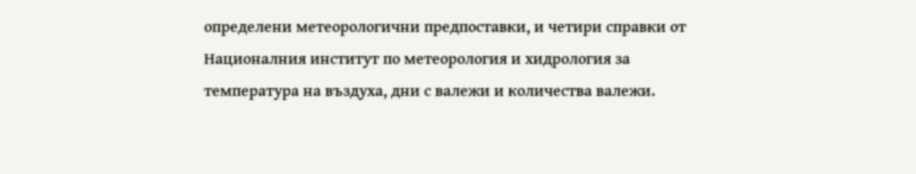определени метеорологични предпоставки, и четири справки от Националния институт по метеорология и хидрология за температура на въздуха, дни с валежи и количества валежи.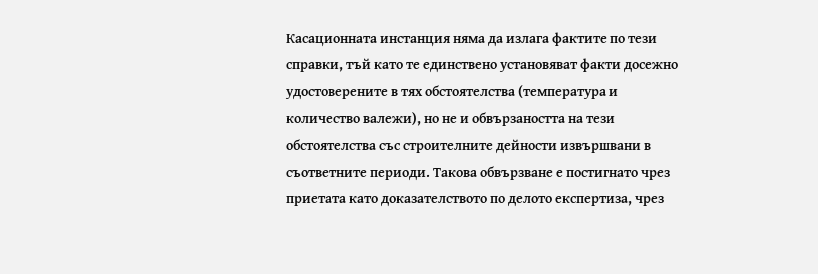Касационната инстанция няма да излага фактите по тези справки, тъй като те единствено установяват факти досежно удостоверените в тях обстоятелства (температура и количество валежи), но не и обвързаността на тези обстоятелства със строителните дейности извършвани в съответните периоди. Такова обвързване е постигнато чрез приетата като доказателството по делото експертиза, чрез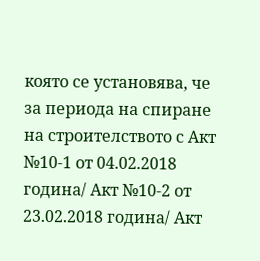която се установява, че за периода на спиране на строителството с Акт №10-1 от 04.02.2018 година/ Акт №10-2 от 23.02.2018 година/ Акт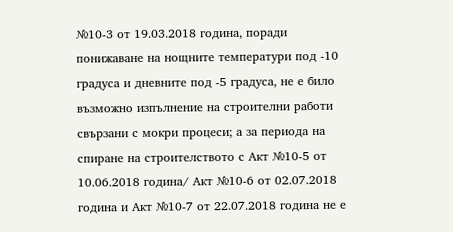№10-3 от 19.03.2018 година, поради понижаване на нощните температури под -10 градуса и дневните под -5 градуса, не е било възможно изпълнение на строителни работи свързани с мокри процеси; а за периода на спиране на строителството с Акт №10-5 от 10.06.2018 година/ Акт №10-6 от 02.07.2018 година и Акт №10-7 от 22.07.2018 година не е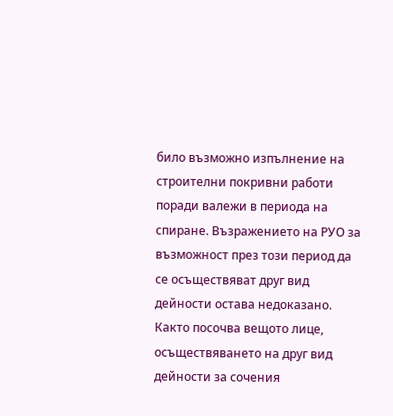било възможно изпълнение на строителни покривни работи поради валежи в периода на спиране. Възражението на РУО за възможност през този период да се осъществяват друг вид дейности остава недоказано. Както посочва вещото лице, осъществяването на друг вид дейности за сочения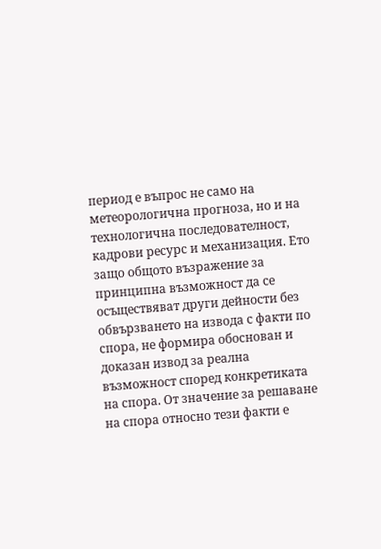период е въпрос не само на метеорологична прогноза, но и на технологична последователност, кадрови ресурс и механизация. Ето защо общото възражение за принципна възможност да се осъществяват други дейности без обвързването на извода с факти по спора, не формира обоснован и доказан извод за реална възможност според конкретиката на спора. От значение за решаване на спора относно тези факти е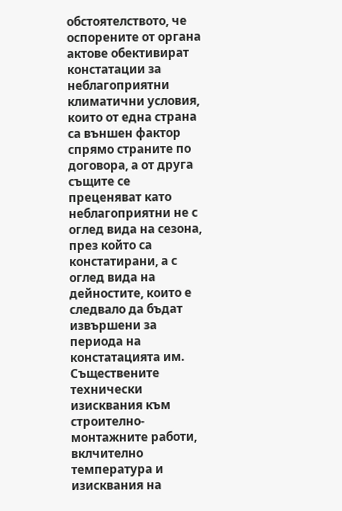обстоятелството, че оспорените от органа актове обективират констатации за неблагоприятни климатични условия, които от една страна са външен фактор спрямо страните по договора, а от друга същите се преценяват като неблагоприятни не с оглед вида на сезона, през който са констатирани, а с оглед вида на дейностите, които е следвало да бъдат извършени за периода на констатацията им. Съществените технически изисквания към строително-монтажните работи, вклчително температура и изисквания на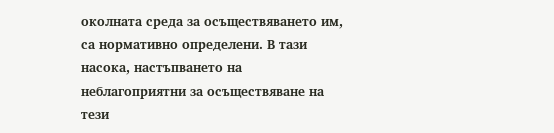околната среда за осъществяването им, са нормативно определени. В тази насока, настъпването на неблагоприятни за осъществяване на тези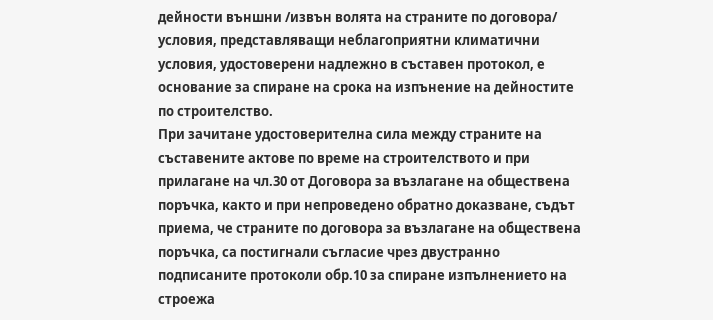дейности външни /извън волята на страните по договора/ условия, представляващи неблагоприятни климатични условия, удостоверени надлежно в съставен протокол, е основание за спиране на срока на изпънение на дейностите по строителство.
При зачитане удостоверителна сила между страните на съставените актове по време на строителството и при прилагане на чл.30 от Договора за възлагане на обществена поръчка, както и при непроведено обратно доказване, съдът приема, че страните по договора за възлагане на обществена поръчка, са постигнали съгласие чрез двустранно подписаните протоколи обр.10 за спиране изпълнението на строежа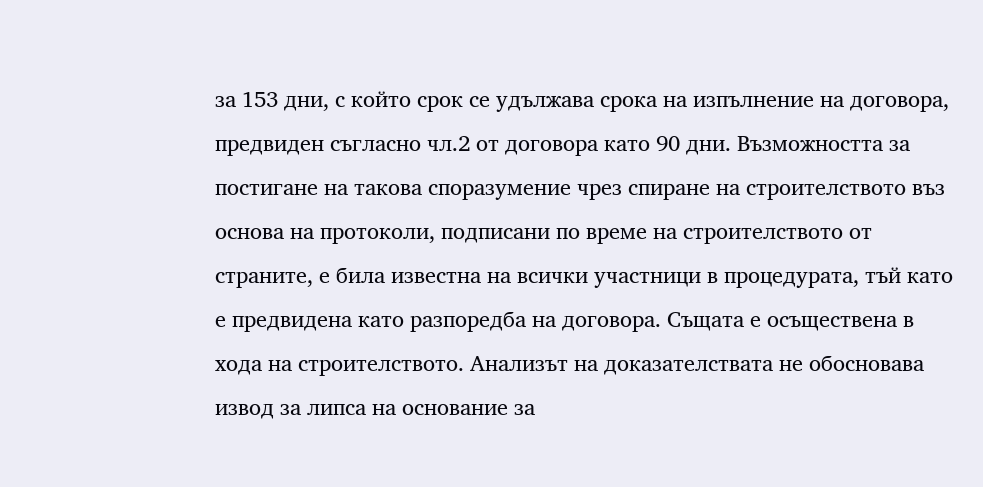за 153 дни, с който срок се удължава срока на изпълнение на договора, предвиден съгласно чл.2 от договора като 90 дни. Възможността за постигане на такова споразумение чрез спиране на строителството въз основа на протоколи, подписани по време на строителството от страните, е била известна на всички участници в процедурата, тъй като е предвидена като разпоредба на договора. Същата е осъществена в хода на строителството. Анализът на доказателствата не обосновава извод за липса на основание за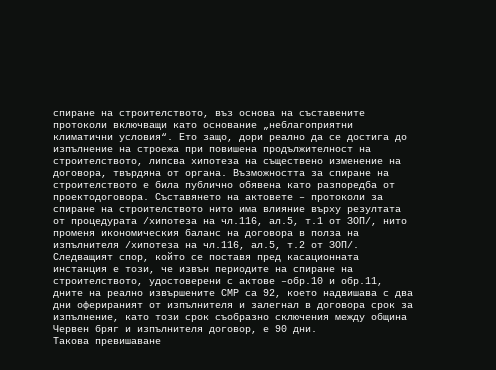спиране на строителството, въз основа на съставените протоколи включващи като основание „неблагоприятни климатични условия“. Ето защо, дори реално да се достига до изпълнение на строежа при повишена продължителност на строителството, липсва хипотеза на съществено изменение на договора, твърдяна от органа. Възможността за спиране на строителството е била публично обявена като разпоредба от проектодоговора. Съставянето на актовете – протоколи за спиране на строителството нито има влияние върху резултата от процедурата /хипотеза на чл.116, ал.5, т.1 от ЗОП/, нито променя икономическия баланс на договора в полза на изпълнителя /хипотеза на чл.116, ал.5, т.2 от ЗОП/.
Следващият спор, който се поставя пред касационната инстанция е този, че извън периодите на спиране на строителството, удостоверени с актове –обр.10 и обр.11, дните на реално извършените СМР са 92, което надвишава с два дни оферираният от изпълнителя и залегнал в договора срок за изпълнение, като този срок съобразно сключения между община Червен бряг и изпълнителя договор, е 90 дни.
Такова превишаване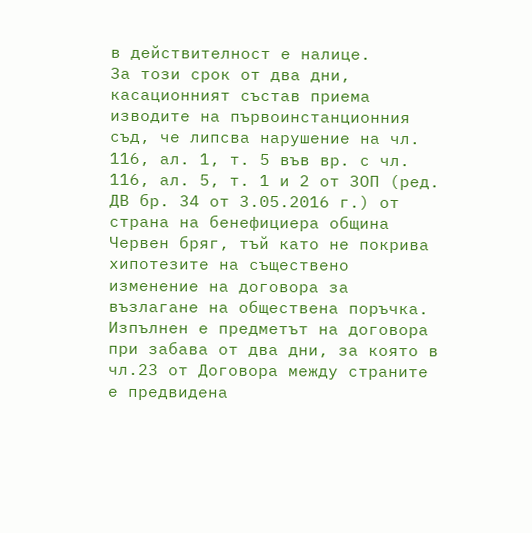в действителност е налице.
За този срок от два дни, касационният състав приема изводите на първоинстанционния съд, че липсва нарушение на чл. 116, ал. 1, т. 5 във вр. с чл. 116, ал. 5, т. 1 и 2 от ЗОП (ред. ДВ бр. 34 от 3.05.2016 г.) от страна на бенефициера община Червен бряг, тъй като не покрива хипотезите на съществено изменение на договора за възлагане на обществена поръчка. Изпълнен е предметът на договора при забава от два дни, за която в чл.23 от Договора между страните е предвидена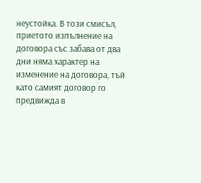неустойка. В този смисъл, приетото изпълнение на договора със забава от два дни няма характер на изменение на договора, тъй като самият договор го предвижда в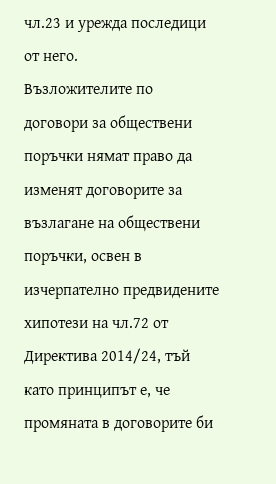чл.23 и урежда последици от него.
Възложителите по договори за обществени поръчки нямат право да изменят договорите за възлагане на обществени поръчки, освен в изчерпателно предвидените хипотези на чл.72 от Директива 2014/24, тъй като принципът е, че промяната в договорите би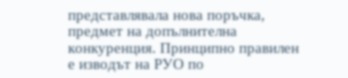представлявала нова поръчка, предмет на допълнителна конкуренция. Принципно правилен е изводът на РУО по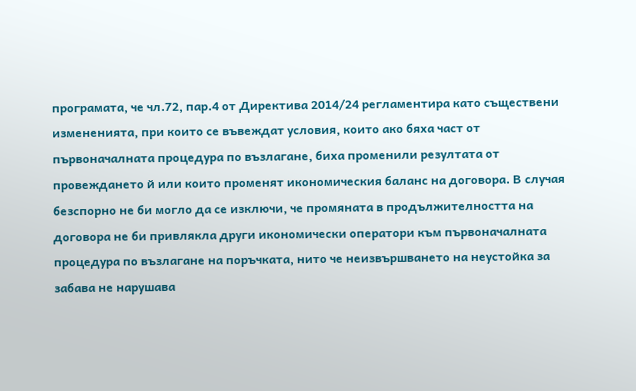програмата, че чл.72, пар.4 от Директива 2014/24 регламентира като съществени измененията, при които се въвеждат условия, които ако бяха част от първоначалната процедура по възлагане, биха променили резултата от провеждането й или които променят икономическия баланс на договора. В случая безспорно не би могло да се изключи, че промяната в продължителността на договора не би привлякла други икономически оператори към първоначалната процедура по възлагане на поръчката, нито че неизвършването на неустойка за забава не нарушава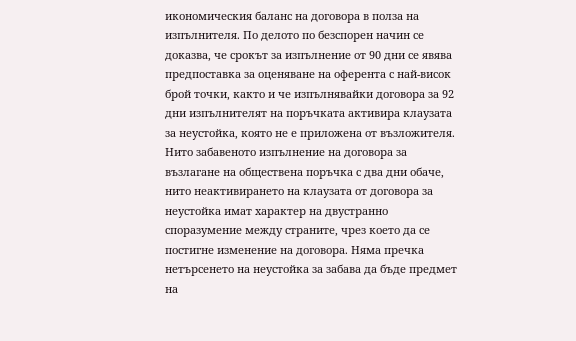икономическия баланс на договора в полза на изпълнителя. По делото по безспорен начин се доказва, че срокът за изпълнение от 90 дни се явява предпоставка за оценяване на оферента с най-висок брой точки, както и че изпълнявайки договора за 92 дни изпълнителят на поръчката активира клаузата за неустойка, която не е приложена от възложителя. Нито забавеното изпълнение на договора за възлагане на обществена поръчка с два дни обаче, нито неактивирането на клаузата от договора за неустойка имат характер на двустранно споразумение между страните, чрез което да се постигне изменение на договора. Няма пречка нетърсенето на неустойка за забава да бъде предмет на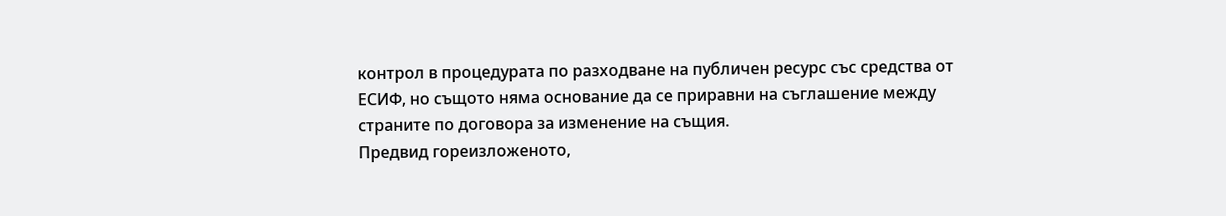контрол в процедурата по разходване на публичен ресурс със средства от ЕСИФ, но същото няма основание да се приравни на съглашение между страните по договора за изменение на същия.
Предвид гореизложеното,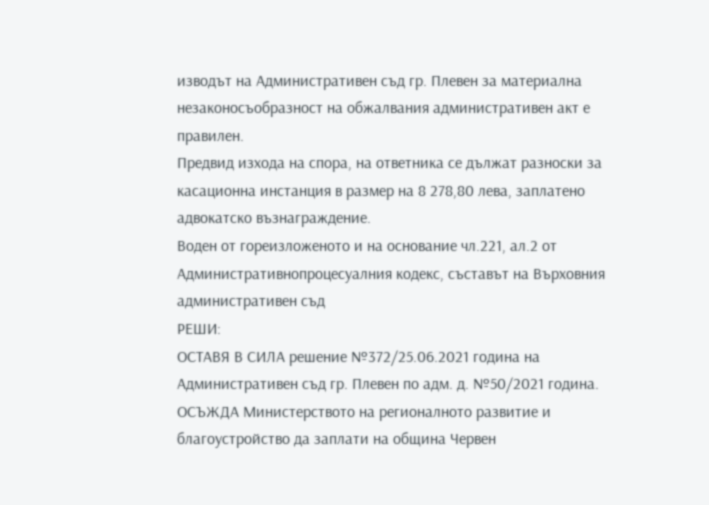изводът на Административен съд гр. Плевен за материална незаконосъобразност на обжалвания административен акт е правилен.
Предвид изхода на спора, на ответника се дължат разноски за касационна инстанция в размер на 8 278,80 лева, заплатено адвокатско възнаграждение.
Воден от гореизложеното и на основание чл.221, ал.2 от Административнопроцесуалния кодекс, съставът на Върховния административен съд
РЕШИ:
ОСТАВЯ В СИЛА решение №372/25.06.2021 година на Административен съд гр. Плевен по адм. д. №50/2021 година.
ОСЪЖДА Министерството на регионалното развитие и благоустройство да заплати на община Червен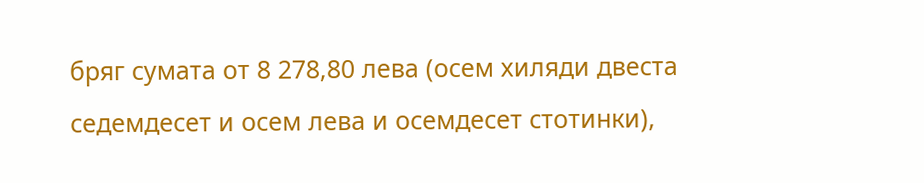бряг сумата от 8 278,80 лева (осем хиляди двеста седемдесет и осем лева и осемдесет стотинки),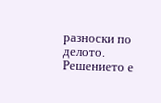разноски по делото.
Решението е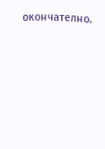окончателно.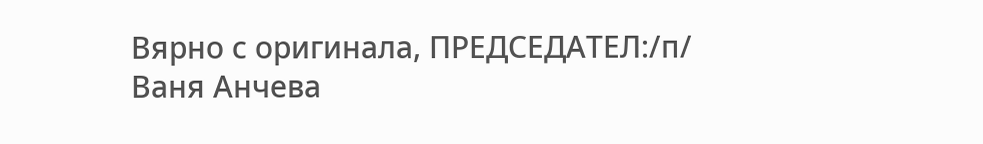Вярно с оригинала, ПРЕДСЕДАТЕЛ:/п/ Ваня Анчева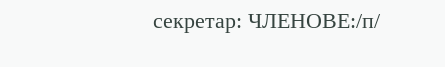секретар: ЧЛЕНОВЕ:/п/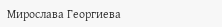Мирослава Георгиева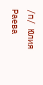/п/ Юлия Раева